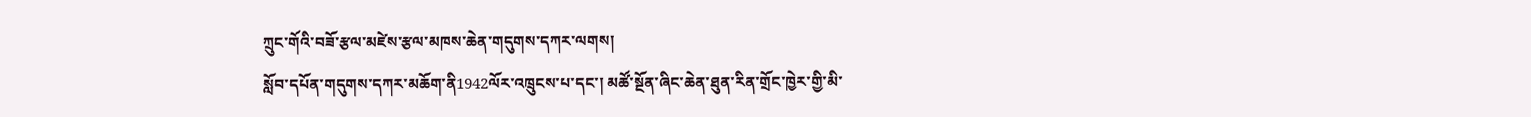ཀྲུང་གོའི་བཟོ་རྩལ་མཛེས་རྩལ་མཁས་ཆེན་གདུགས་དཀར་ལགས།
སློབ་དཔོན་གདུགས་དཀར་མཆོག་ནི1942ལོར་འཁྲུངས་པ་དང་། མཚོ་སྔོན་ཞིང་ཆེན་ཐུན་རིན་གྲོང་ཁྱེར་གྱི་མི་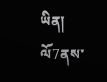ཡིན། ལོ7ནས་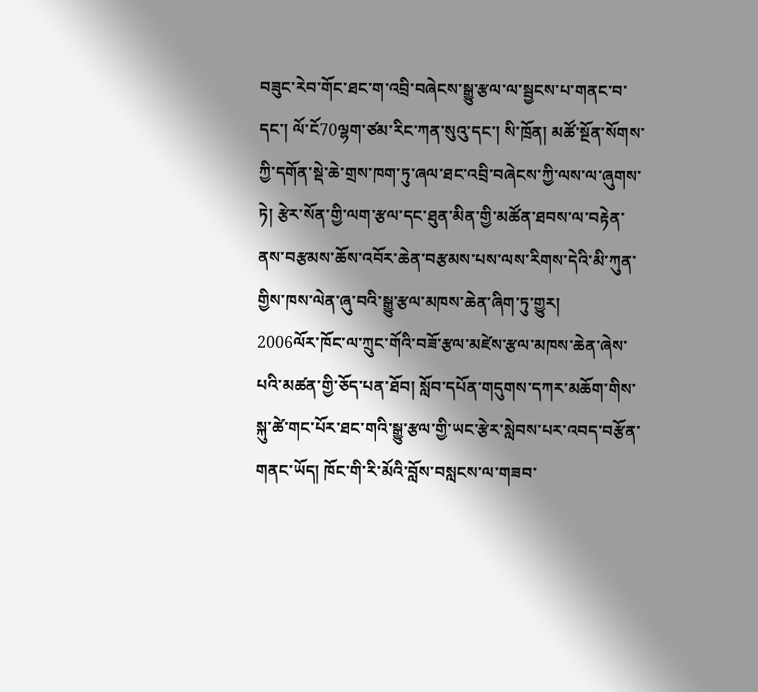བཟུང་རེབ་གོང་ཐང་ག་འབྲི་བཞེངས་སྒྱུ་རྩལ་ལ་སྦྱངས་པ་གནང་བ་དང་། ལོ་ངོ70ལྷག་ཙམ་རིང་ཀན་སུའུ་དང་། སི་ཁྲོན། མཚོ་སྔོན་སོགས་ཀྱི་དགོན་སྡེ་ཆེ་གྲས་ཁག་ཏུ་ཞལ་ཐང་འབྲི་བཞེངས་ཀྱི་ལས་ལ་ཞུགས་ཏེ། རྩེར་སོན་གྱི་ལག་རྩལ་དང་ཐུན་མིན་གྱི་མཚོན་ཐབས་ལ་བརྟེན་ནས་བརྩམས་ཆོས་འབོར་ཆེན་བརྩམས་པས་ལས་རིགས་དེའི་མི་ཀུན་གྱིས་ཁས་ལེན་ཞུ་བའི་སྒྱུ་རྩལ་མཁས་ཆེན་ཞིག་ཏུ་གྱུར།
2006ལོར་ཁོང་ལ་ཀྲུང་གོའི་བཟོ་རྩལ་མཛེས་རྩལ་མཁས་ཆེན་ཞེས་པའི་མཚན་གྱི་ཅོད་པན་ཐོབ། སློབ་དཔོན་གདུགས་དཀར་མཆོག་གིས་སྐུ་ཚེ་གང་པོར་ཐང་གའི་སྒྱུ་རྩལ་གྱི་ཡང་རྩེར་སླེབས་པར་འབད་བརྩོན་གནང་ཡོད། ཁོང་གི་རི་མོའི་བློས་བསླངས་ལ་གཟབ་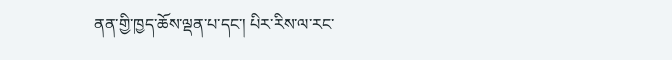ནན་གྱི་ཁྱད་ཆོས་ལྡན་པ་དང་། པིར་རིས་ལ་རང་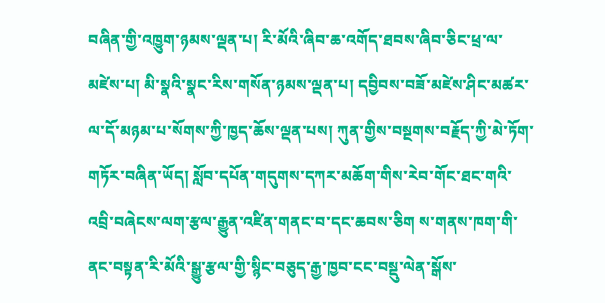བཞིན་གྱི་འཁྱུག་ཉམས་ལྡན་པ། རི་མོའི་ཞིབ་ཆ་འགོད་ཐབས་ཞིབ་ཅིང་ཕྲ་ལ་མཛེས་པ། མི་སྣའི་སྣང་རིས་གསོན་ཉམས་ལྡན་པ། དབྱིབས་བཟོ་མཛེས་ཤིང་མཚར་ལ་དོ་མཉམ་པ་སོགས་ཀྱི་ཁྱད་ཆོས་ལྡན་པས། ཀུན་གྱིས་བསྔགས་བརྗོད་ཀྱི་མེ་ཏོག་གཏོར་བཞིན་ཡོད། སློབ་དཔོན་གདུགས་དཀར་མཆོག་གིས་རེབ་གོང་ཐང་གའི་འབྲི་བཞེངས་ལག་རྩལ་རྒྱུན་འཛིན་གནང་བ་དང་ཆབས་ཅིག ས་གནས་ཁག་གི་ནང་བསྟན་རི་མོའི་སྒྱུ་རྩལ་གྱི་སྙིང་བཅུད་རྒྱ་ཁྱབ་ངང་བསྡུ་ལེན་སྒོས་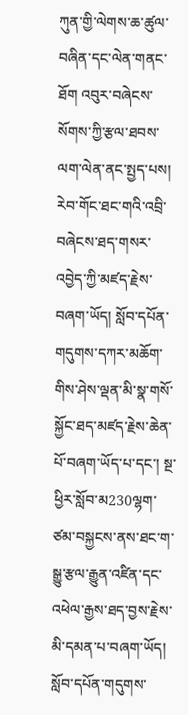ཀུན་གྱི་ལེགས་ཆ་ཚུལ་བཞིན་དང་ལེན་གནང་ཐོག འབུར་བཞེངས་སོགས་ཀྱི་རྩལ་ཐབས་ལག་ལེན་ནང་སྤྱད་པས། རེབ་གོང་ཐང་གའི་འབྲི་བཞེངས་ཐད་གསར་འབྱེད་ཀྱི་མཛད་རྗེས་བཞག་ཡོད། སློབ་དཔོན་གདུགས་དཀར་མཆོག་གིས་ཤེས་ལྡན་མི་སྣ་གསོ་སྐྱོང་ཐད་མཛད་རྗེས་ཆེན་པོ་བཞག་ཡོད་པ་དང་། སྔ་ཕྱིར་སློབ་མ230ལྷག་ཙམ་བསྐྱངས་ནས་ཐང་ག་སྒྱུ་རྩལ་རྒྱུན་འཛིན་དང་འཕེལ་རྒྱས་ཐད་བྱས་རྗེས་མི་དམན་པ་བཞག་ཡོད། སློབ་དཔོན་གདུགས་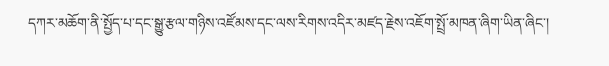དཀར་མཆོག་ནི་སྤྱོད་པ་དང་སྒྱུ་རྩལ་གཉིས་འཛོམས་དང་ལས་རིགས་འདིར་མཛད་རྗེས་འཇོག་སྤྲོ་མཁན་ཞིག་ཡིན་ཞིང་།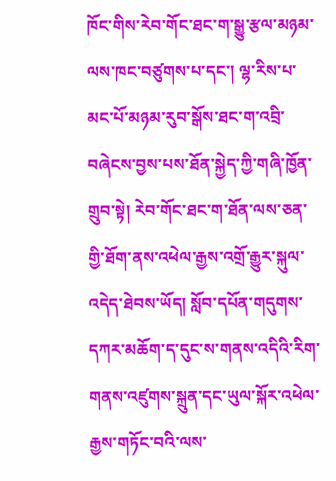ཁོང་གིས་རེབ་གོང་ཐང་ག་སྒྱུ་རྩལ་མཉམ་ལས་ཁང་བཙུགས་པ་དང་། ལྷ་རིས་པ་མང་པོ་མཉམ་རུབ་སྒོས་ཐང་ག་འབྲི་བཞེངས་བྱས་པས་ཐོན་སྐྱེད་ཀྱི་གཞི་ཁྱོན་གྲུབ་སྟེ། རེབ་གོང་ཐང་ག་ཐོན་ལས་ཅན་གྱི་ཐོག་ནས་འཕེལ་རྒྱས་འགྲོ་རྒྱུར་སྐུལ་འདེད་ཐེབས་ཡོད། སློབ་དཔོན་གདུགས་དཀར་མཆོག་ད་དུང་ས་གནས་འདིའི་རིག་གནས་འཛུགས་སྐྲུན་དང་ཡུལ་སྐོར་འཕེལ་རྒྱས་གཏོང་བའི་ལས་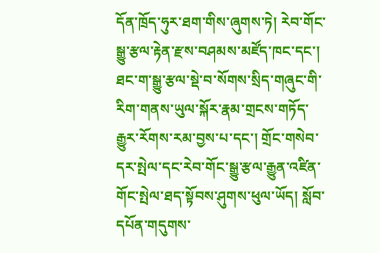དོན་ཁྲོད་ཧུར་ཐག་གིས་ཞུགས་ཏེ། རེབ་གོང་སྒྱུ་རྩལ་རྟེན་རྫས་བཤམས་མཛོད་ཁང་དང་། ཐང་ག་སྒྱུ་རྩལ་སྡེ་བ་སོགས་སྲིད་གཞུང་གི་རིག་གནས་ཡུལ་སྐོར་རྣམ་གྲངས་གཏོད་རྒྱུར་རོགས་རམ་བྱས་པ་དང་། གྲོང་གསེབ་དར་སྤེལ་དང་རེབ་གོང་སྒྱུ་རྩལ་རྒྱུན་འཛིན་གོང་སྤེལ་ཐད་སྟོབས་ཤུགས་ཕུལ་ཡོད། སློབ་དཔོན་གདུགས་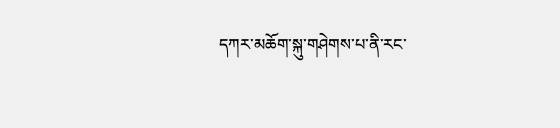དཀར་མཆོག་སྐུ་གཤེགས་པ་ནི་རང་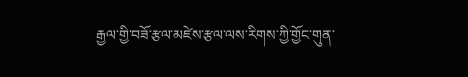རྒྱལ་གྱི་བཟོ་རྩལ་མཛེས་རྩལ་ལས་རིགས་ཀྱི་གྱོང་གུན་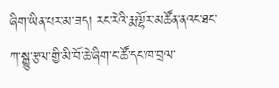ཞིག་ཡིན་པར་མ་ཟད། རང་རེའི་རྨ་ལྷོར་མཚོན་ནའང་ཐང་ཀ་སྒྱུ་རྩལ་གྱི་མི་བོ་ཆེ་ཞིག་ང་ཚོ་དང་ཁ་བྲལ་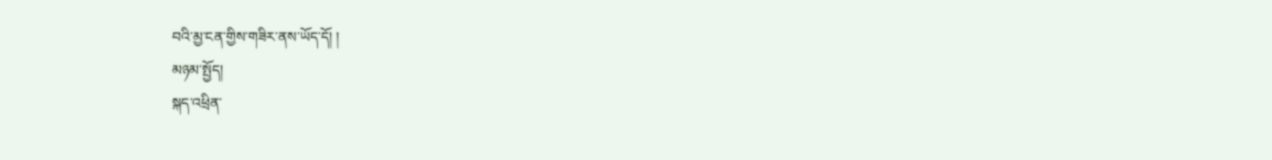བའི་མྱ་ངན་གྱིས་གཟིར་ནས་ཡོད་དོ། །
མཉམ་སྤྱོད།
སྐད་འཕྲིན་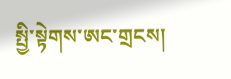སྤྱི་སྟེགས་ཨང་གྲངས།